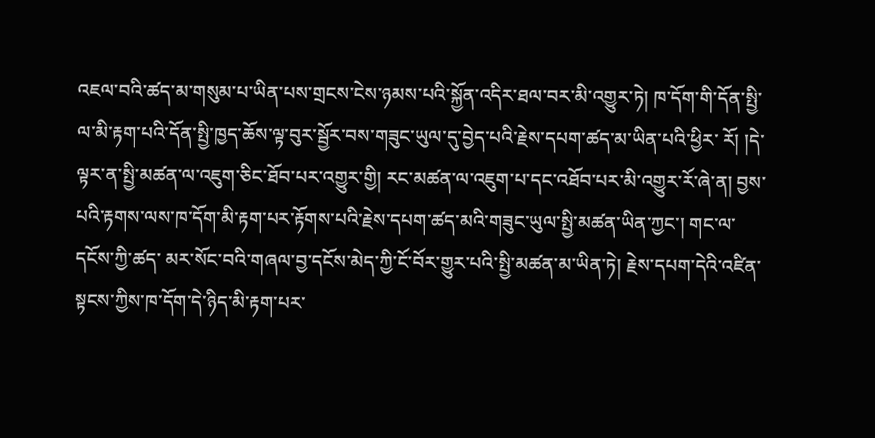འཇལ་བའི་ཚད་མ་གསུམ་པ་ཡིན་པས་གྲངས་ངེས་ཉམས་པའི་སྐྱོན་འདིར་ཐལ་བར་མི་འགྱུར་ཏེ། ཁ་དོག་གི་དོན་སྤྱི་ལ་མི་རྟག་པའི་དོན་སྤྱི་ཁྱད་ཆོས་ལྟ་བུར་སྦྱོར་བས་གཟུང་ཡུལ་དུ་བྱེད་པའི་རྗེས་དཔག་ཚད་མ་ཡིན་པའི་ཕྱིར་ རོ། །དེ་ལྟར་ན་སྤྱི་མཚན་ལ་འཇུག་ཅིང་ཐོབ་པར་འགྱུར་གྱི། རང་མཚན་ལ་འཇུག་པ་དང་འཐོབ་པར་མི་འགྱུར་རོ་ཞེ་ན། བྱས་པའི་རྟགས་ལས་ཁ་དོག་མི་རྟག་པར་རྟོགས་པའི་རྗེས་དཔག་ཚད་མའི་གཟུང་ཡུལ་སྤྱི་མཚན་ཡིན་ཀྱང་། གང་ལ་དངོས་ཀྱི་ཚད་ མར་སོང་བའི་གཞལ་བྱ་དངོས་མེད་ཀྱི་ངོ་བོར་གྱུར་པའི་སྤྱི་མཚན་མ་ཡིན་ཏེ། རྗེས་དཔག་དེའི་འཛིན་སྟངས་ཀྱིས་ཁ་དོག་དེ་ཉིད་མི་རྟག་པར་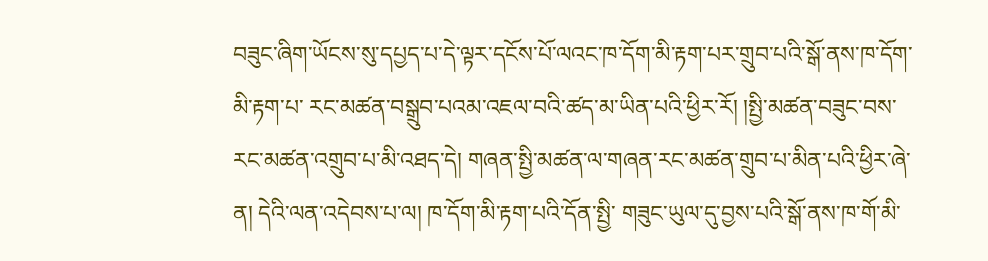བཟུང་ཞིག་ཡོངས་སུ་དཔྱད་པ་དེ་ལྟར་དངོས་པོ་ལའང་ཁ་དོག་མི་རྟག་པར་གྲུབ་པའི་སྒོ་ནས་ཁ་དོག་མི་རྟག་པ་ རང་མཚན་བསྒྲུབ་པའམ་འཇལ་བའི་ཚད་མ་ཡིན་པའི་ཕྱིར་རོ། །སྤྱི་མཚན་བཟུང་བས་རང་མཚན་འགྲུབ་པ་མི་འཐད་དེ། གཞན་སྤྱི་མཚན་ལ་གཞན་རང་མཚན་གྲུབ་པ་མིན་པའི་ཕྱིར་ཞེ་ན། དེའི་ལན་འདེབས་པ་ལ། ཁ་དོག་མི་རྟག་པའི་དོན་སྤྱི་ གཟུང་ཡུལ་དུ་བྱས་པའི་སྒོ་ནས་ཁ་གོ་མི་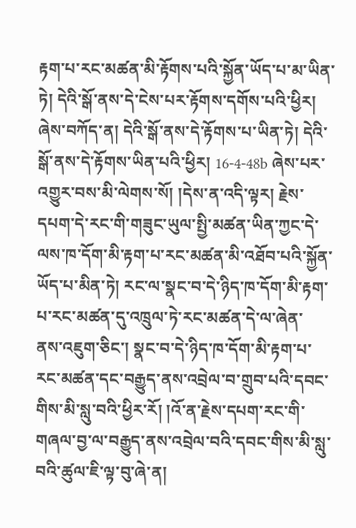རྟག་པ་རང་མཚན་མི་རྟོགས་པའི་སྐྱོན་ཡོད་པ་མ་ཡིན་ཏེ། དེའི་སྒོ་ནས་དེ་ངེས་པར་རྟོགས་དགོས་པའི་ཕྱིར། ཞེས་བཀོད་ན། དེའི་སྒོ་ནས་དེ་རྟོགས་པ་ཡིན་ཏེ། དེའི་སྒོ་ནས་དེ་རྟོགས་ཡིན་པའི་ཕྱིར། 16-4-48b ཞེས་པར་འགྱུར་བས་མི་ལེགས་སོ། །དེས་ན་འདི་ལྟར། རྗེས་དཔག་དེ་རང་གི་གཟུང་ཡུལ་སྤྱི་མཚན་ཡིན་ཀྱང་དེ་ལས་ཁ་དོག་མི་རྟག་པ་རང་མཚན་མི་འཐོབ་པའི་སྐྱོན་ཡོད་པ་མིན་ཏེ། རང་ལ་སྣང་བ་དེ་ཉིད་ཁ་དོག་མི་རྟག་པ་རང་མཚན་དུ་འཁྲུལ་ཏེ་རང་མཚན་དེ་ལ་ཞེན་ ནས་འཇུག་ཅིང་། སྣང་བ་དེ་ཉིད་ཁ་དོག་མི་རྟག་པ་རང་མཚན་དང་བརྒྱུད་ནས་འབྲེལ་བ་གྲུབ་པའི་དབང་གིས་མི་སླུ་བའི་ཕྱིར་རོ། །འོ་ན་རྗེས་དཔག་རང་གི་གཞལ་བྱ་ལ་བརྒྱུད་ནས་འབྲེལ་བའི་དབང་གིས་མི་སླུ་བའི་ཚུལ་ཇི་ལྟ་བུ་ཞེ་ན།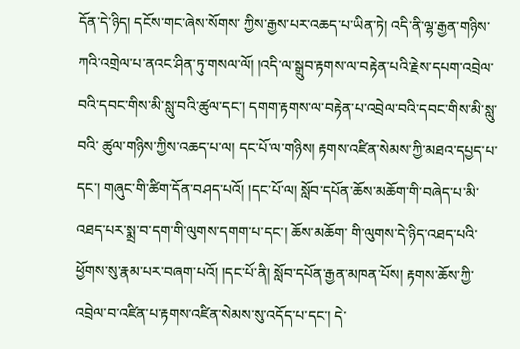དོན་དེ་ཉིད། དངོས་གང་ཞེས་སོགས་ ཀྱིས་རྒྱས་པར་འཆད་པ་ཡིན་ཏེ། འདི་ནི་ལྷ་རྒྱན་གཉིས་ཀའི་འགྲེལ་པ་ནའང་ཤིན་ཏུ་གསལ་ལོ། །འདི་ལ་སྒྲུབ་རྟགས་ལ་བརྟེན་པའི་རྗེས་དཔག་འབྲེལ་བའི་དབང་གིས་མི་སླུ་བའི་ཚུལ་དང་། དགག་རྟགས་ལ་བརྟེན་པ་འབྲེལ་བའི་དབང་གིས་མི་སླུ་བའི་ ཚུལ་གཉིས་ཀྱིས་འཆད་པ་ལ། དང་པོ་ལ་གཉིས། རྟགས་འཛིན་སེམས་ཀྱི་མཐའ་དཔྱད་པ་དང་། གཞུང་གི་ཚིག་དོན་བཤད་པའོ། །དང་པོ་ལ། སློབ་དཔོན་ཆོས་མཆོག་གི་བཞེད་པ་མི་འཐད་པར་སྨྲ་བ་དག་གི་ལུགས་དགག་པ་དང་། ཆོས་མཆོག་ གི་ལུགས་དེ་ཉིད་འཐད་པའི་ཕྱོགས་སུ་རྣམ་པར་བཞག་པའོ། །དང་པོ་ནི། སློབ་དཔོན་རྒྱན་མཁན་པོས། རྟགས་ཆོས་ཀྱི་འབྲེལ་བ་འཛིན་པ་རྟགས་འཛིན་སེམས་སུ་འདོད་པ་དང་། དེ་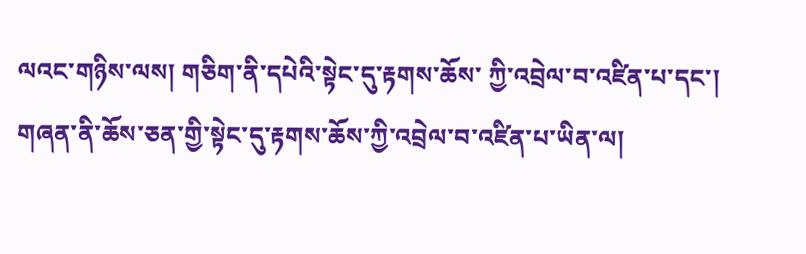ལའང་གཉིས་ལས། གཅིག་ནི་དཔེའི་སྟེང་དུ་རྟགས་ཆོས་ ཀྱི་འབྲེལ་བ་འཛིན་པ་དང་། གཞན་ནི་ཆོས་ཅན་གྱི་སྟེང་དུ་རྟགས་ཆོས་ཀྱི་འབྲེལ་བ་འཛིན་པ་ཡིན་ལ།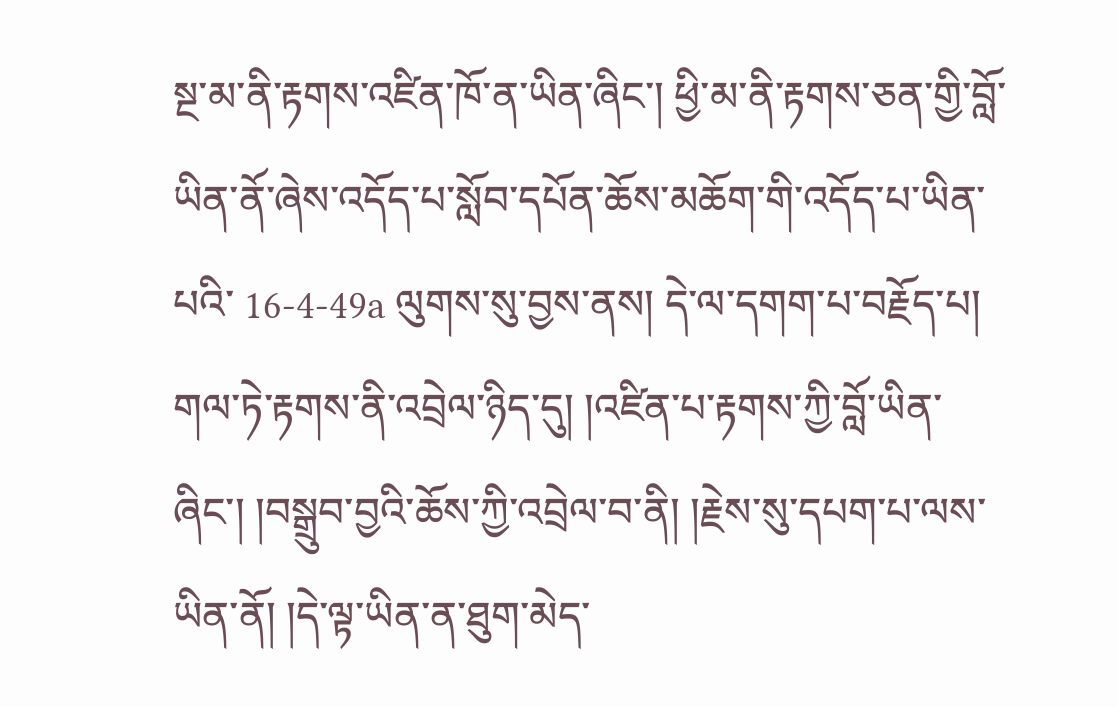སྔ་མ་ནི་རྟགས་འཛིན་ཁོ་ན་ཡིན་ཞིང་། ཕྱི་མ་ནི་རྟགས་ཅན་གྱི་བློ་ཡིན་ནོ་ཞེས་འདོད་པ་སློབ་དཔོན་ཆོས་མཆོག་གི་འདོད་པ་ཡིན་པའི་ 16-4-49a ལུགས་སུ་བྱས་ནས། དེ་ལ་དགག་པ་བརྗོད་པ། གལ་ཏེ་རྟགས་ནི་འབྲེལ་ཉིད་དུ། །འཛིན་པ་རྟགས་ཀྱི་བློ་ཡིན་ཞིང་། །བསྒྲུབ་བྱའི་ཆོས་ཀྱི་འབྲེལ་བ་ནི། །རྗེས་སུ་དཔག་པ་ལས་ཡིན་ནོ། །དེ་ལྟ་ཡིན་ན་ཐུག་མེད་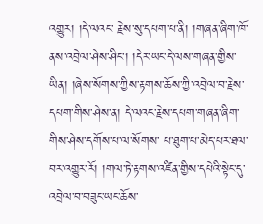འགྱུར། །དེ་ལའང་ རྗེས་སུ་དཔག་པ་ནི། །གཞན་ཞིག་ཁོ་ནས་འབྲེལ་ཤེས་ཤིང་། །དེར་ཡང་དེ་ལས་གཞན་གྱིས་ཡིན། །ཞེས་སོགས་ཀྱིས་རྟགས་ཆོས་ཀྱི་འབྲེལ་བ་རྗེས་དཔག་གིས་ཤེས་ན། དེ་ལའང་རྗེས་དཔག་གཞན་ཞིག་གིས་ཤེས་དགོས་པ་ལ་སོགས་ པ་ཐུག་པ་མེད་པར་ཐལ་བར་འགྱུར་རོ། །གལ་ཏེ་རྟགས་འཛིན་གྱིས་དཔེའི་སྟེང་དུ་འབྲེལ་བ་བཟུང་ཡང་ཆོས་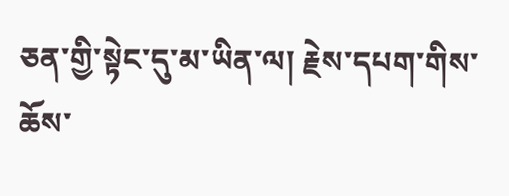ཅན་གྱི་སྟེང་དུ་མ་ཡིན་ལ། རྗེས་དཔག་གིས་ཆོས་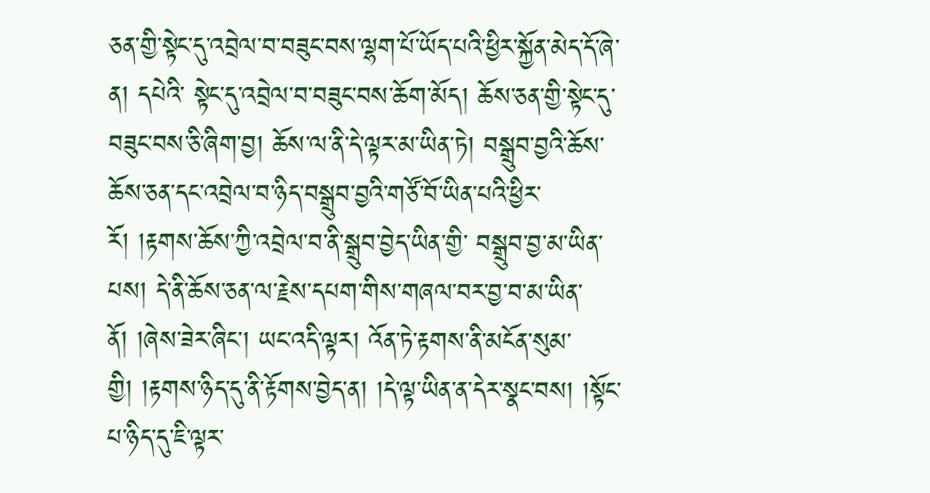ཅན་གྱི་སྟེང་དུ་འབྲེལ་བ་བཟུང་བས་ལྷག་པོ་ཡོད་པའི་ཕྱིར་སྐྱོན་མེད་དོ་ཞེ་ན། དཔེའི་ སྟེང་དུ་འབྲེལ་བ་བཟུང་བས་ཆོག་མོད། ཆོས་ཅན་གྱི་སྟེང་དུ་བཟུང་བས་ཅི་ཞིག་བྱ། ཆོས་ལ་ནི་དེ་ལྟར་མ་ཡིན་ཏེ། བསྒྲུབ་བྱའི་ཆོས་ཆོས་ཅན་དང་འབྲེལ་བ་ཉིད་བསྒྲུབ་བྱའི་གཙོ་བོ་ཡིན་པའི་ཕྱིར་རོ། །རྟགས་ཆོས་ཀྱི་འབྲེལ་བ་ནི་སྒྲུབ་བྱེད་ཡིན་གྱི་ བསྒྲུབ་བྱ་མ་ཡིན་པས། དེ་ནི་ཆོས་ཅན་ལ་རྗེས་དཔག་གིས་གཞལ་བར་བྱ་བ་མ་ཡིན་ནོ། །ཞེས་ཟེར་ཞིང་། ཡང་འདི་ལྟར། འོན་ཏེ་རྟགས་ནི་མངོན་སུམ་གྱི། །རྟགས་ཉིད་དུ་ནི་རྟོགས་བྱེད་ན། །དེ་ལྟ་ཡིན་ན་དེར་སྣང་བས། །སྟོང་པ་ཉིད་དུ་ཇི་ལྟར་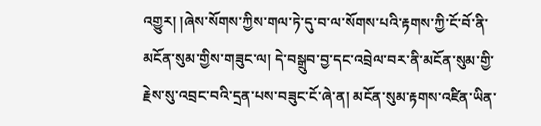འགྱུར། །ཞེས་སོགས་ཀྱིས་གལ་ཏེ་དུ་བ་ལ་སོགས་པའི་རྟགས་ཀྱི་ངོ་བོ་ནི་མངོན་སུམ་གྱིས་གཟུང་ལ། དེ་བསྒྲུབ་བྱ་དང་འབྲེལ་བར་ནི་མངོན་སུམ་གྱི་རྗེས་སུ་འབྲང་བའི་དྲན་པས་བཟུང་ངོ་ཞེ་ན། མངོན་སུམ་རྟགས་འཛིན་ཡིན་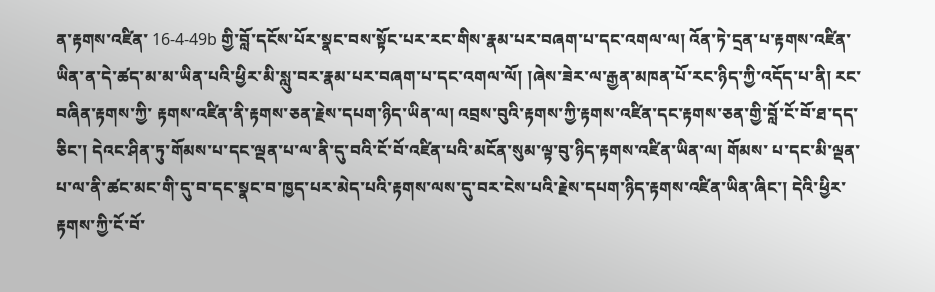ན་རྟགས་འཛིན་ 16-4-49b གྱི་བློ་དངོས་པོར་སྣང་བས་སྟོང་པར་རང་གིས་རྣམ་པར་བཞག་པ་དང་འགལ་ལ། འོན་ཏེ་དྲན་པ་རྟགས་འཛིན་ཡིན་ན་དེ་ཚད་མ་མ་ཡིན་པའི་ཕྱིར་མི་སླུ་བར་རྣམ་པར་བཞག་པ་དང་འགལ་ལོ། །ཞེས་ཟེར་ལ་རྒྱན་མཁན་པོ་རང་ཉིད་ཀྱི་འདོད་པ་ནི། རང་བཞིན་རྟགས་ཀྱི་ རྟགས་འཛིན་ནི་རྟགས་ཅན་རྗེས་དཔག་ཉིད་ཡིན་ལ། འབྲས་བུའི་རྟགས་ཀྱི་རྟགས་འཛིན་དང་རྟགས་ཅན་གྱི་བློ་ངོ་བོ་ཐ་དད་ཅིང་། དེའང་ཤིན་ཏུ་གོམས་པ་དང་ལྡན་པ་ལ་ནི་དུ་བའི་ངོ་བོ་འཛིན་པའི་མངོན་སུམ་ལྟ་བུ་ཉིད་རྟགས་འཛིན་ཡིན་ལ། གོམས་ པ་དང་མི་ལྡན་པ་ལ་ནི་ཚང་མང་གི་དུ་བ་དང་སྣང་བ་ཁྱད་པར་མེད་པའི་རྟགས་ལས་དུ་བར་ངེས་པའི་རྗེས་དཔག་ཉིད་རྟགས་འཛིན་ཡིན་ཞིང་། དེའི་ཕྱིར་རྟགས་ཀྱི་ངོ་བོ་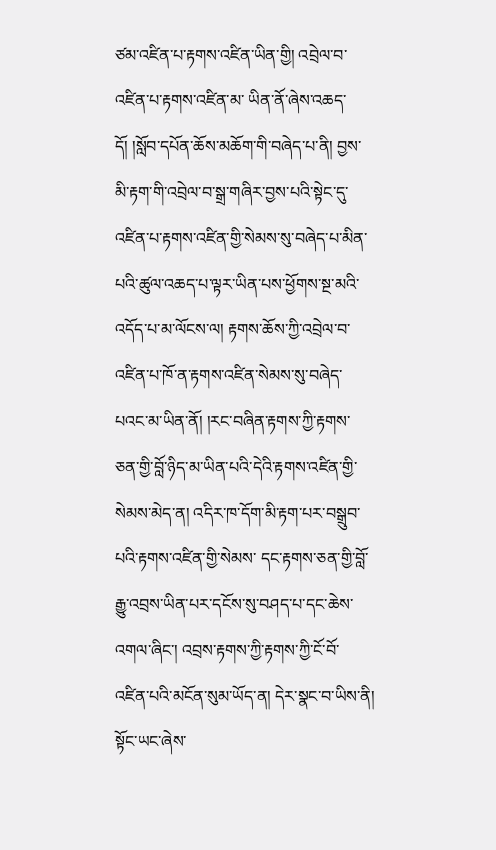ཙམ་འཛིན་པ་རྟགས་འཛིན་ཡིན་གྱི། འབྲེལ་བ་འཛིན་པ་རྟགས་འཛིན་མ་ ཡིན་ནོ་ཞེས་འཆད་དོ། །སློབ་དཔོན་ཆོས་མཆོག་གི་བཞེད་པ་ནི། བྱས་མི་རྟག་གི་འབྲེལ་བ་སྒྲ་གཞིར་བྱས་པའི་སྟེང་དུ་འཛིན་པ་རྟགས་འཛིན་གྱི་སེམས་སུ་བཞེད་པ་མིན་པའི་ཚུལ་འཆད་པ་ལྟར་ཡིན་པས་ཕྱོགས་སྔ་མའི་འདོད་པ་མ་ལོངས་ལ། རྟགས་ཆོས་ཀྱི་འབྲེལ་བ་འཛིན་པ་ཁོ་ན་རྟགས་འཛིན་སེམས་སུ་བཞེད་པའང་མ་ཡིན་ནོ། །རང་བཞིན་རྟགས་ཀྱི་རྟགས་ཅན་གྱི་བློ་ཉིད་མ་ཡིན་པའི་དེའི་རྟགས་འཛིན་གྱི་སེམས་མེད་ན། འདིར་ཁ་དོག་མི་རྟག་པར་བསྒྲུབ་པའི་རྟགས་འཛིན་གྱི་སེམས་ དང་རྟགས་ཅན་གྱི་བློ་རྒྱུ་འབྲས་ཡིན་པར་དངོས་སུ་བཤད་པ་དང་ཆེས་འགལ་ཞིང་། འབྲས་རྟགས་ཀྱི་རྟགས་ཀྱི་ངོ་བོ་འཛིན་པའི་མངོན་སུམ་ཡོད་ན། དེར་སྣང་བ་ཡིས་ནི། སྟོང་ཡང་ཞེས་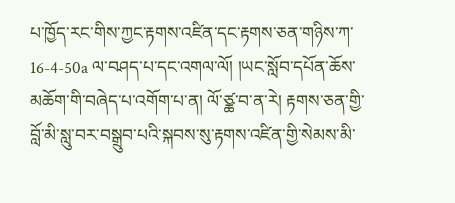པ་ཁྱོད་རང་གིས་ཀྱང་རྟགས་འཛིན་དང་རྟགས་ཅན་གཉིས་ཀ་ 16-4-50a ལ་བཤད་པ་དང་འགལ་ལོ། །ཡང་སློབ་དཔོན་ཆོས་མཆོག་གི་བཞེད་པ་འགོག་པ་ན། ལོ་ཙྪ་བ་ན་རེ། རྟགས་ཅན་གྱི་བློ་མི་སླུ་བར་བསྒྲུབ་པའི་སྐབས་སུ་རྟགས་འཛིན་གྱི་སེམས་མི་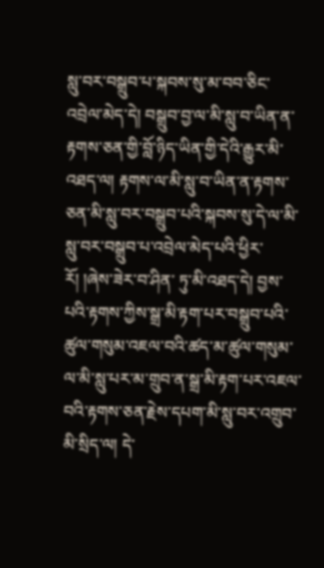སླུ་བར་བསྒྲུབ་པ་སྐབས་སུ་མ་བབ་ཅིང་ འབྲེལ་མེད་དེ། བསྒྲུབ་བྱ་ལ་མི་སླུ་བ་ཡིན་ན་རྟགས་ཅན་གྱི་བློ་ཉིད་ཡིན་གྱི་དེའི་རྒྱུར་མི་འཐད་ལ། རྟགས་ལ་མི་སླུ་བ་ཡིན་ན་རྟགས་ཅན་མི་སླུ་བར་བསྒྲུབ་པའི་སྐབས་སུ་དེ་ལ་མི་སླུ་བར་བསྒྲུབ་པ་འབྲེལ་མེད་པའི་ཕྱིར་རོ། །ཞེས་ཟེར་བ་ཤིན་ ཏུ་མི་འཐད་དེ། བྱས་པའི་རྟགས་ཀྱིས་སྒྲ་མི་རྟག་པར་བསྒྲུབ་པའི་ཚུལ་གསུམ་འཇལ་བའི་ཚད་མ་ཚུལ་གསུམ་ལ་མི་སླུ་པར་མ་གྲུབ་ན་སྒྲ་མི་རྟག་པར་འཇལ་བའི་རྟགས་ཅན་རྗེས་དཔག་མི་སླུ་བར་འགྲུབ་མི་སྲིད་ལ། དེ་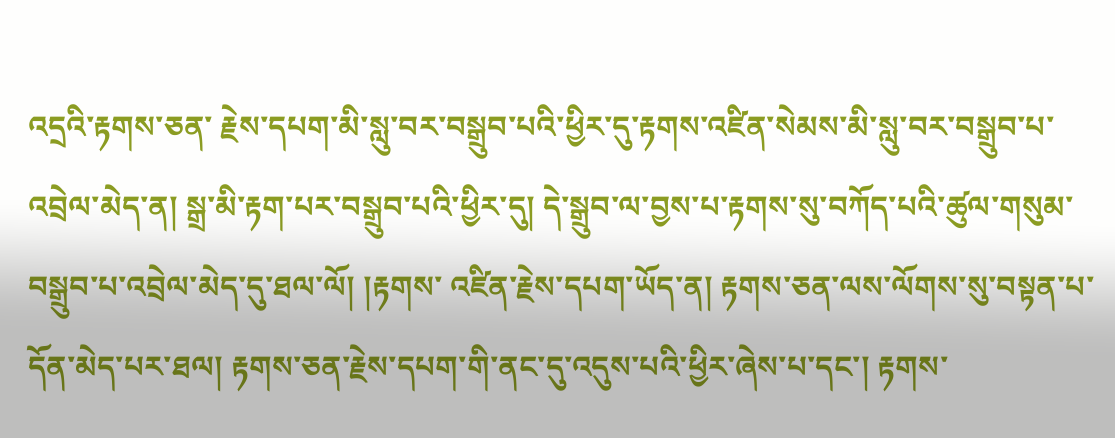འདྲའི་རྟགས་ཅན་ རྗེས་དཔག་མི་སླུ་བར་བསྒྲུབ་པའི་ཕྱིར་དུ་རྟགས་འཛིན་སེམས་མི་སླུ་བར་བསྒྲུབ་པ་འབྲེལ་མེད་ན། སྒྲ་མི་རྟག་པར་བསྒྲུབ་པའི་ཕྱིར་དུ། དེ་སྒྲུབ་ལ་བྱས་པ་རྟགས་སུ་བཀོད་པའི་ཚུལ་གསུམ་བསྒྲུབ་པ་འབྲེལ་མེད་དུ་ཐལ་ལོ། །རྟགས་ འཛིན་རྗེས་དཔག་ཡོད་ན། རྟགས་ཅན་ལས་ལོགས་སུ་བསྟན་པ་དོན་མེད་པར་ཐལ། རྟགས་ཅན་རྗེས་དཔག་གི་ནང་དུ་འདུས་པའི་ཕྱིར་ཞེས་པ་དང་། རྟགས་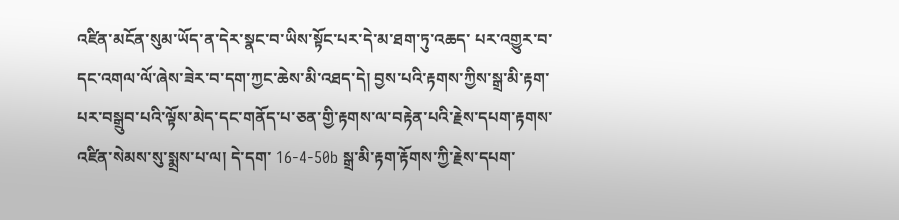འཛིན་མངོན་སུམ་ཡོད་ན་དེར་སྣང་བ་ཡིས་སྟོང་པར་དེ་མ་ཐག་ཏུ་འཆད་ པར་འགྱུར་བ་དང་འགལ་ལོ་ཞེས་ཟེར་བ་དག་ཀྱང་ཆེས་མི་འཐད་དེ། བྱས་པའི་རྟགས་ཀྱིས་སྒྲ་མི་རྟག་པར་བསྒྲུབ་པའི་ལྟོས་མེད་དང་གནོད་པ་ཅན་གྱི་རྟགས་ལ་བརྟེན་པའི་རྗེས་དཔག་རྟགས་འཛིན་སེམས་སུ་སྨྲས་པ་ལ། དེ་དག་ 16-4-50b སྒྲ་མི་རྟག་རྟོགས་ཀྱི་རྗེས་དཔག་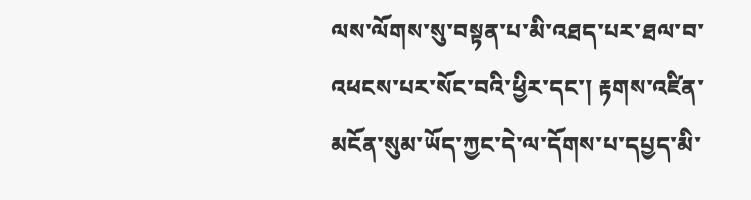ལས་ལོགས་སུ་བསྟན་པ་མི་འཐད་པར་ཐལ་བ་འཕངས་པར་སོང་བའི་ཕྱིར་དང་། རྟགས་འཛིན་མངོན་སུམ་ཡོད་ཀྱང་དེ་ལ་དོགས་པ་དཔྱད་མི་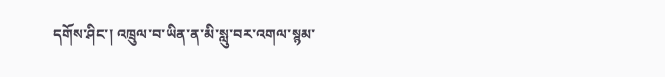དགོས་ཤིང་། འཁྲུལ་བ་ཡིན་ན་མི་སླུ་བར་འགལ་སྙམ་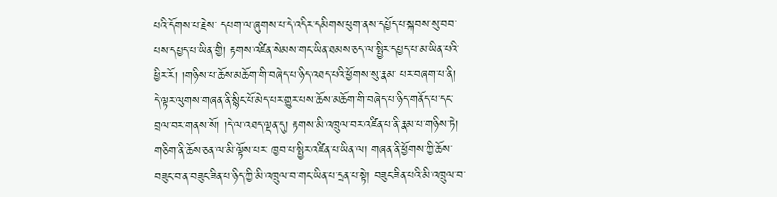པའི་དོགས་པ་རྗེས་ དཔག་ལ་ཞུགས་པ་དེ་འདིར་དམིགས་ཕུག་ནས་དཔྱོད་པ་སྐབས་སུ་བབ་པས་དཔྱད་པ་ཡིན་གྱི། རྟགས་འཛིན་སེམས་གང་ཡིན་ཐམས་ཅད་ལ་སྤྱིར་དཔྱད་པ་མ་ཡིན་པའི་ཕྱིར་རོ། །གཉིས་པ་ཆོས་མཆོག་གི་བཞེད་པ་ཉིད་འཐད་པའི་ཕྱོགས་སུ་རྣམ་ པར་བཞག་པ་ནི། དེ་ལྟར་ལུགས་གཞན་ནི་སྙིང་པོ་མེད་པར་གྱུར་པས་ཆོས་མཆོག་གི་བཞེད་པ་ཉིད་གནོད་པ་དང་བྲལ་བར་གནས་སོ། །དེ་ལ་འཐད་ལྡན་དུ། རྟགས་མི་འཁྲུལ་བར་འཛིན་པ་ནི་རྣམ་པ་གཉིས་ཏེ། གཅིག་ནི་ཆོས་ཅན་ལ་མི་ལྟོས་པར་ ཁྱབ་པ་སྤྱིར་འཛིན་པ་ཡིན་ལ། གཞན་ནི་ཕྱོགས་ཀྱི་ཆོས་བཟུང་བ་ན་བཟུང་ཟིན་པ་ཉིད་ཀྱི་མི་འཁྲུལ་བ་གང་ཡིན་པ་དྲན་པ་སྟེ། བཟུང་ཟིན་པའི་མི་འཁྲུལ་བ་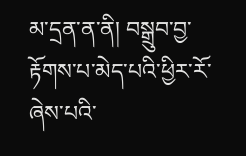མ་དྲན་ན་ནི། བསྒྲུབ་བྱ་རྟོགས་པ་མེད་པའི་ཕྱིར་རོ་ཞེས་པའི་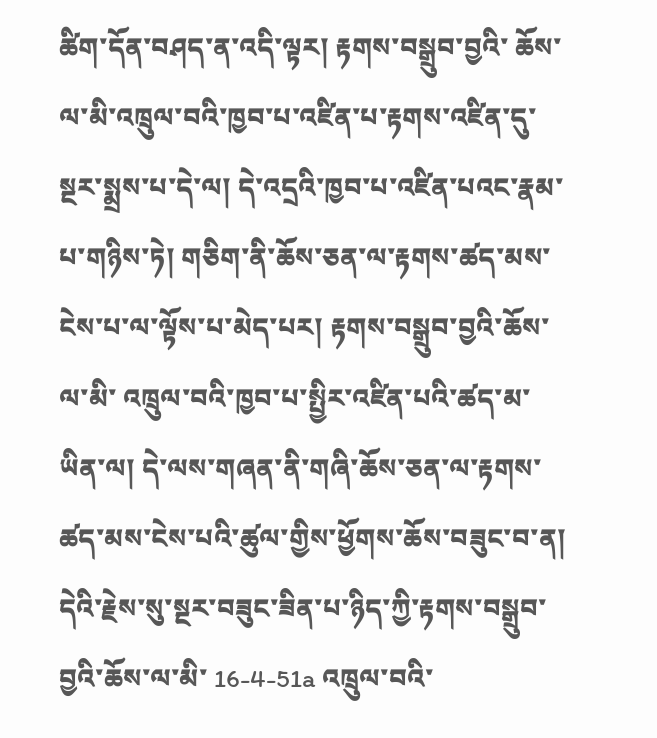ཚིག་དོན་བཤད་ན་འདི་ལྟར། རྟགས་བསྒྲུབ་བྱའི་ ཆོས་ལ་མི་འཁྲུལ་བའི་ཁྱབ་པ་འཛིན་པ་རྟགས་འཛིན་དུ་སྔར་སྨྲས་པ་དེ་ལ། དེ་འདྲའི་ཁྱབ་པ་འཛིན་པའང་རྣམ་པ་གཉིས་ཏེ། གཅིག་ནི་ཆོས་ཅན་ལ་རྟགས་ཚད་མས་ངེས་པ་ལ་ལྟོས་པ་མེད་པར། རྟགས་བསྒྲུབ་བྱའི་ཆོས་ལ་མི་ འཁྲུལ་བའི་ཁྱབ་པ་སྤྱིར་འཛིན་པའི་ཚད་མ་ཡིན་ལ། དེ་ལས་གཞན་ནི་གཞི་ཆོས་ཅན་ལ་རྟགས་ཚད་མས་ངེས་པའི་ཚུལ་གྱིས་ཕྱོགས་ཆོས་བཟུང་བ་ན། དེའི་རྗེས་སུ་སྔར་བཟུང་ཟིན་པ་ཉིད་ཀྱི་རྟགས་བསྒྲུབ་བྱའི་ཆོས་ལ་མི་ 16-4-51a འཁྲུལ་བའི་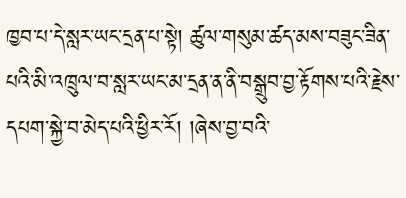ཁྱབ་པ་དེ་སླར་ཡང་དྲན་པ་སྟེ། ཚུལ་གསུམ་ཚད་མས་བཟུང་ཟིན་པའི་མི་འཁྲུལ་བ་སླར་ཡང་མ་དྲན་ན་ནི་བསྒྲུབ་བྱ་རྟོགས་པའི་རྗེས་དཔག་སྐྱེ་བ་མེད་པའི་ཕྱིར་རོ། །ཞེས་བྱ་བའི་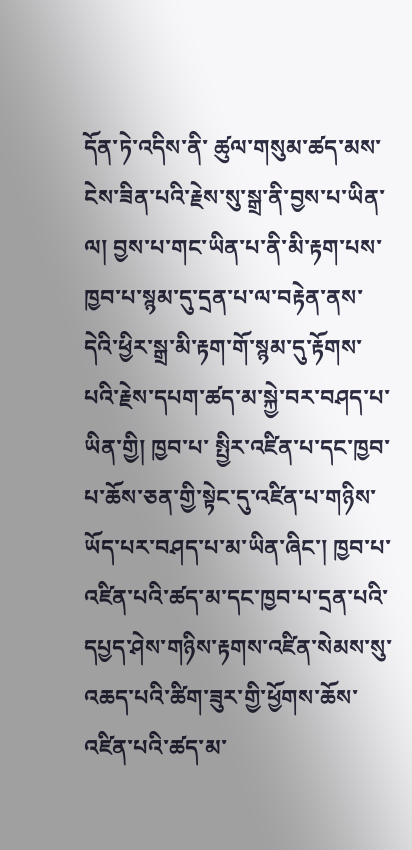དོན་ཏེ་འདིས་ནི་ ཚུལ་གསུམ་ཚད་མས་ངེས་ཟིན་པའི་རྗེས་སུ་སྒྲ་ནི་བྱས་པ་ཡིན་ལ། བྱས་པ་གང་ཡིན་པ་ནི་མི་རྟག་པས་ཁྱབ་པ་སྙམ་དུ་དྲན་པ་ལ་བརྟེན་ནས་དེའི་ཕྱིར་སྒྲ་མི་རྟག་གོ་སྙམ་དུ་རྟོགས་པའི་རྗེས་དཔག་ཚད་མ་སྐྱེ་བར་བཤད་པ་ཡིན་གྱི། ཁྱབ་པ་ སྤྱིར་འཛིན་པ་དང་ཁྱབ་པ་ཆོས་ཅན་གྱི་སྟེང་དུ་འཛིན་པ་གཉིས་ཡོད་པར་བཤད་པ་མ་ཡིན་ཞིང་། ཁྱབ་པ་འཛིན་པའི་ཚད་མ་དང་ཁྱབ་པ་དྲན་པའི་དཔྱད་ཤེས་གཉིས་རྟགས་འཛིན་སེམས་སུ་འཆད་པའི་ཚིག་ཟུར་གྱི་ཕྱོགས་ཆོས་འཛིན་པའི་ཚད་མ་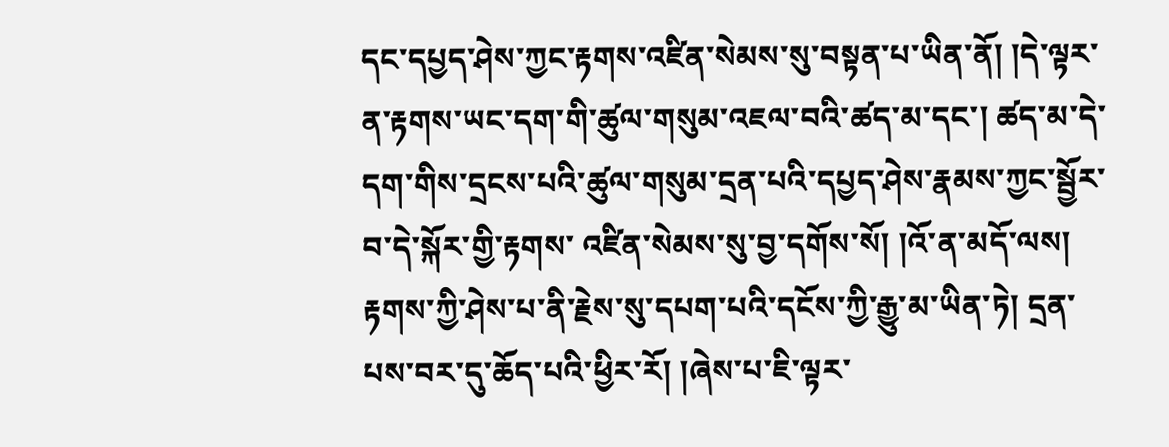དང་དཔྱད་ཤེས་ཀྱང་རྟགས་འཛིན་སེམས་སུ་བསྟན་པ་ཡིན་ནོ། །དེ་ལྟར་ན་རྟགས་ཡང་དག་གི་ཚུལ་གསུམ་འཇལ་བའི་ཚད་མ་དང་། ཚད་མ་དེ་དག་གིས་དྲངས་པའི་ཚུལ་གསུམ་དྲན་པའི་དཔྱད་ཤེས་རྣམས་ཀྱང་སྦྱོར་བ་དེ་སྐོར་གྱི་རྟགས་ འཛིན་སེམས་སུ་བྱ་དགོས་སོ། །འོ་ན་མདོ་ལས། རྟགས་ཀྱི་ཤེས་པ་ནི་རྗེས་སུ་དཔག་པའི་དངོས་ཀྱི་རྒྱུ་མ་ཡིན་ཏེ། དྲན་པས་བར་དུ་ཆོད་པའི་ཕྱིར་རོ། །ཞེས་པ་ཇི་ལྟར་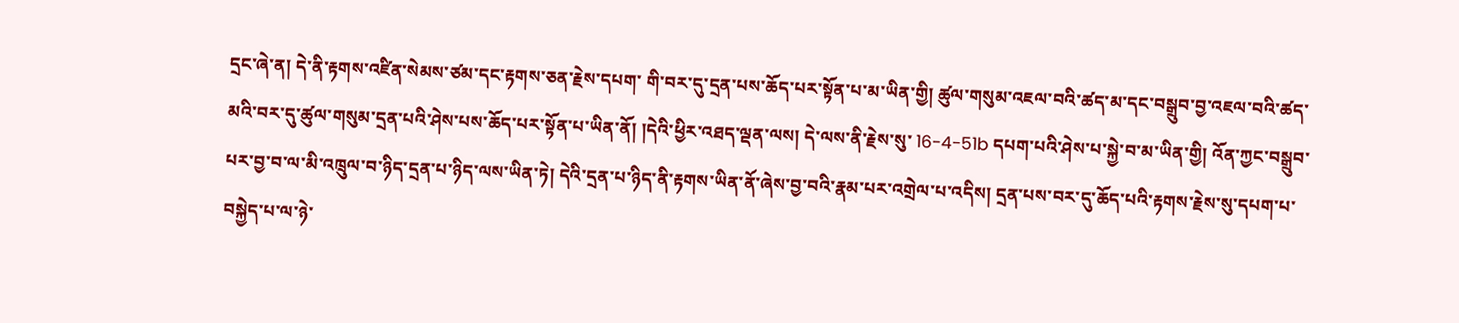དྲང་ཞེ་ན། དེ་ནི་རྟགས་འཛིན་སེམས་ཙམ་དང་རྟགས་ཅན་རྗེས་དཔག་ གི་བར་དུ་དྲན་པས་ཆོད་པར་སྟོན་པ་མ་ཡིན་གྱི། ཚུལ་གསུམ་འཇལ་བའི་ཚད་མ་དང་བསྒྲུབ་བྱ་འཇལ་བའི་ཚད་མའི་བར་དུ་ཚུལ་གསུམ་དྲན་པའི་ཤེས་པས་ཆོད་པར་སྟོན་པ་ཡིན་ནོ། །དེའི་ཕྱིར་འཐད་ལྡན་ལས། དེ་ལས་ནི་རྗེས་སུ་ 16-4-51b དཔག་པའི་ཤེས་པ་སྐྱེ་བ་མ་ཡིན་གྱི། འོན་ཀྱང་བསྒྲུབ་པར་བྱ་བ་ལ་མི་འཁྲུལ་བ་ཉིད་དྲན་པ་ཉིད་ལས་ཡིན་ཏེ། དེའི་དྲན་པ་ཉིད་ནི་རྟགས་ཡིན་ནོ་ཞེས་བྱ་བའི་རྣམ་པར་འགྲེལ་པ་འདིས། དྲན་པས་བར་དུ་ཆོད་པའི་རྟགས་རྗེས་སུ་དཔག་པ་བསྐྱེད་པ་ལ་ཉེ་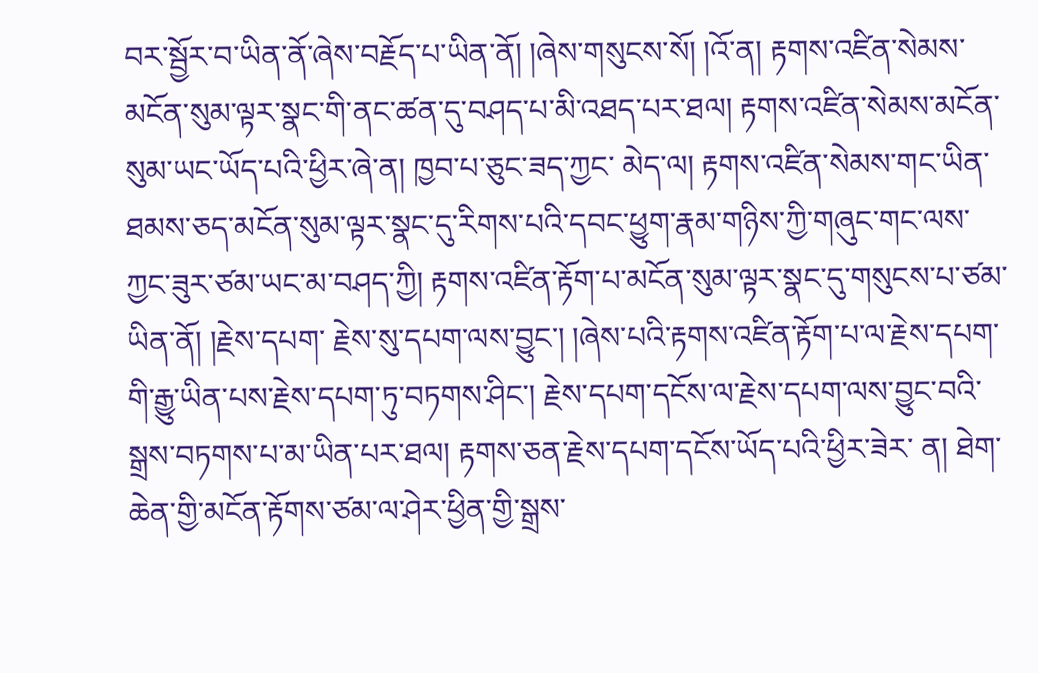བར་སྦྱོར་བ་ཡིན་ནོ་ཞེས་བརྗོད་པ་ཡིན་ནོ། །ཞེས་གསུངས་སོ། །འོ་ན། རྟགས་འཛིན་སེམས་མངོན་སུམ་ལྟར་སྣང་གི་ནང་ཚན་དུ་བཤད་པ་མི་འཐད་པར་ཐལ། རྟགས་འཛིན་སེམས་མངོན་སུམ་ཡང་ཡོད་པའི་ཕྱིར་ཞེ་ན། ཁྱབ་པ་ཅུང་ཟད་ཀྱང་ མེད་ལ། རྟགས་འཛིན་སེམས་གང་ཡིན་ཐམས་ཅད་མངོན་སུམ་ལྟར་སྣང་དུ་རིགས་པའི་དབང་ཕྱུག་རྣམ་གཉིས་ཀྱི་གཞུང་གང་ལས་ཀྱང་ཟུར་ཙམ་ཡང་མ་བཤད་ཀྱི། རྟགས་འཛིན་རྟོག་པ་མངོན་སུམ་ལྟར་སྣང་དུ་གསུངས་པ་ཙམ་ཡིན་ནོ། །རྗེས་དཔག་ རྗེས་སུ་དཔག་ལས་བྱུང་། །ཞེས་པའི་རྟགས་འཛིན་རྟོག་པ་ལ་རྗེས་དཔག་གི་རྒྱུ་ཡིན་པས་རྗེས་དཔག་ཏུ་བཏགས་ཤིང་། རྗེས་དཔག་དངོས་ལ་རྗེས་དཔག་ལས་བྱུང་བའི་སྒྲས་བཏགས་པ་མ་ཡིན་པར་ཐལ། རྟགས་ཅན་རྗེས་དཔག་དངོས་ཡོད་པའི་ཕྱིར་ཟེར་ ན། ཐེག་ཆེན་གྱི་མངོན་རྟོགས་ཙམ་ལ་ཤེར་ཕྱིན་གྱི་སྒྲས་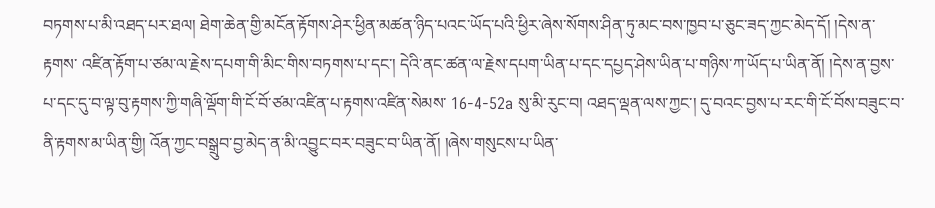བཏགས་པ་མི་འཐད་པར་ཐལ། ཐེག་ཆེན་གྱི་མངོན་རྟོགས་ཤེར་ཕྱིན་མཚན་ཉིད་པའང་ཡོད་པའི་ཕྱིར་ཞེས་སོགས་ཤིན་ཏུ་མང་བས་ཁྱབ་པ་ཅུང་ཟད་ཀྱང་མེད་དོ། །དེས་ན་རྟགས་ འཛིན་རྟོག་པ་ཙམ་ལ་རྗེས་དཔག་གི་མིང་གིས་བཏགས་པ་དང་། དེའི་ནང་ཚན་ལ་རྗེས་དཔག་ཡིན་པ་དང་དཔྱད་ཤེས་ཡིན་པ་གཉིས་ཀ་ཡོད་པ་ཡིན་ནོ། །དེས་ན་བྱས་པ་དང་དུ་བ་ལྟ་བུ་རྟགས་ཀྱི་གཞི་ལྡོག་གི་ངོ་བོ་ཙམ་འཛིན་པ་རྟགས་འཛིན་སེམས་ 16-4-52a སུ་མི་རུང་བ། འཐད་ལྡན་ལས་ཀྱང་། དུ་བའང་བྱས་པ་རང་གི་ངོ་བོས་བཟུང་བ་ནི་རྟགས་མ་ཡིན་གྱི། འོན་ཀྱང་བསྒྲུབ་བྱ་མེད་ན་མི་འབྱུང་བར་བཟུང་བ་ཡིན་ནོ། །ཞེས་གསུངས་པ་ཡིན་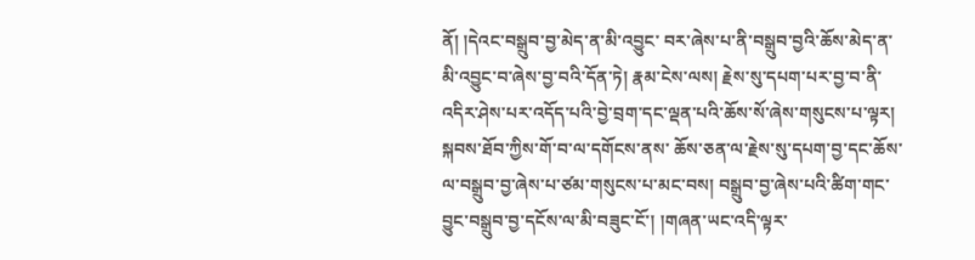ནོ། །དེའང་བསྒྲུབ་བྱ་མེད་ན་མི་འབྱུང་ བར་ཞེས་པ་ནི་བསྒྲུབ་བྱའི་ཆོས་མེད་ན་མི་འབྱུང་བ་ཞེས་བྱ་བའི་དོན་ཏེ། རྣམ་ངེས་ལས། རྗེས་སུ་དཔག་པར་བྱ་བ་ནི་འདིར་ཤེས་པར་འདོད་པའི་བྱེ་བྲག་དང་ལྡན་པའི་ཆོས་སོ་ཞེས་གསུངས་པ་ལྟར། སྐབས་ཐོབ་ཀྱིས་གོ་བ་ལ་དགོངས་ནས་ ཆོས་ཅན་ལ་རྗེས་སུ་དཔག་བྱ་དང་ཆོས་ལ་བསྒྲུབ་བྱ་ཞེས་པ་ཙམ་གསུངས་པ་མང་བས། བསྒྲུབ་བྱ་ཞེས་པའི་ཚིག་གང་བྱུང་བསྒྲུབ་བྱ་དངོས་ལ་མི་བཟུང་ངོ་། །གཞན་ཡང་འདི་ལྟར་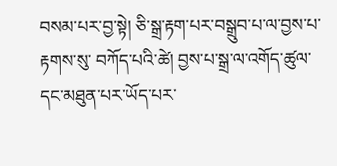བསམ་པར་བྱ་སྟེ། ཅི་སྒྲ་རྟག་པར་བསྒྲུབ་པ་ལ་བྱས་པ་རྟགས་སུ་ བཀོད་པའི་ཚེ། བྱས་པ་སྒྲ་ལ་འགོད་ཚུལ་དང་མཐུན་པར་ཡོད་པར་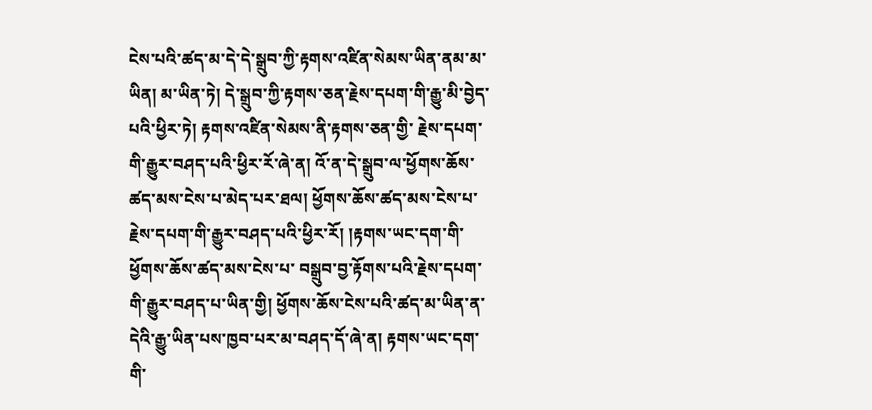ངེས་པའི་ཚད་མ་དེ་དེ་སྒྲུབ་ཀྱི་རྟགས་འཛིན་སེམས་ཡིན་ནམ་མ་ཡིན། མ་ཡིན་ཏེ། དེ་སྒྲུབ་ཀྱི་རྟགས་ཅན་རྗེས་དཔག་གི་རྒྱུ་མི་བྱེད་པའི་ཕྱིར་ཏེ། རྟགས་འཛིན་སེམས་ནི་རྟགས་ཅན་གྱི་ རྗེས་དཔག་གི་རྒྱུར་བཤད་པའི་ཕྱིར་རོ་ཞེ་ན། འོ་ན་དེ་སྒྲུབ་ལ་ཕྱོགས་ཆོས་ཚད་མས་ངེས་པ་མེད་པར་ཐལ། ཕྱོགས་ཆོས་ཚད་མས་ངེས་པ་རྗེས་དཔག་གི་རྒྱུར་བཤད་པའི་ཕྱིར་རོ། །རྟགས་ཡང་དག་གི་ཕྱོགས་ཆོས་ཚད་མས་ངེས་པ་ བསྒྲུབ་བྱ་རྟོགས་པའི་རྗེས་དཔག་གི་རྒྱུར་བཤད་པ་ཡིན་གྱི། ཕྱོགས་ཆོས་ངེས་པའི་ཚད་མ་ཡིན་ན་དེའི་རྒྱུ་ཡིན་པས་ཁྱབ་པར་མ་བཤད་དོ་ཞེ་ན། རྟགས་ཡང་དག་གི་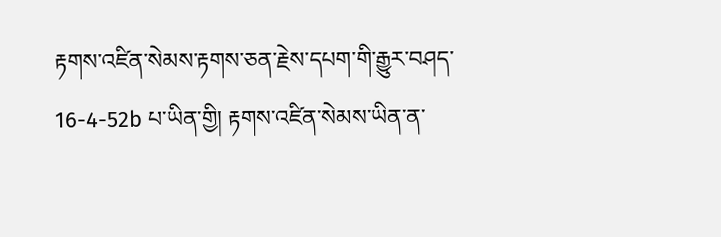རྟགས་འཛིན་སེམས་རྟགས་ཅན་རྗེས་དཔག་གི་རྒྱུར་བཤད་ 16-4-52b པ་ཡིན་གྱི། རྟགས་འཛིན་སེམས་ཡིན་ན་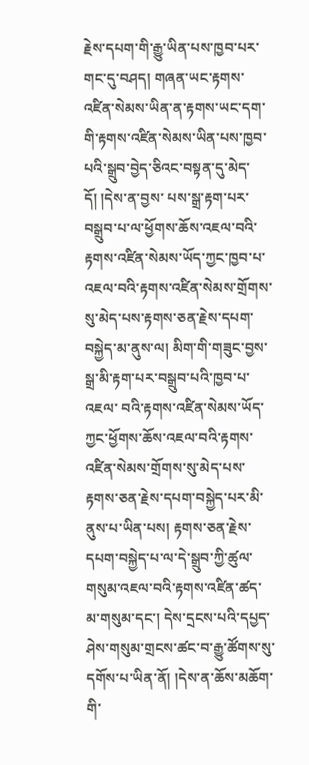རྗེས་དཔག་གི་རྒྱུ་ཡིན་པས་ཁྱབ་པར་གང་དུ་བཤད། གཞན་ཡང་རྟགས་འཛིན་སེམས་ཡིན་ན་རྟགས་ཡང་དག་གི་རྟགས་འཛིན་སེམས་ཡིན་པས་ཁྱབ་པའི་སྒྲུབ་བྱེད་ཅིའང་བསྟན་དུ་མེད་དོ། །དེས་ན་བྱས་ པས་སྒྲ་རྟག་པར་བསྒྲུབ་པ་ལ་ཕྱོགས་ཆོས་འཇལ་བའི་རྟགས་འཛིན་སེམས་ཡོད་ཀྱང་ཁྱབ་པ་འཇལ་བའི་རྟགས་འཛིན་སེམས་གྲོགས་སུ་མེད་པས་རྟགས་ཅན་རྗེས་དཔག་བསྐྱེད་མ་ནུས་ལ། མིག་གི་གཟུང་བྱས་སྒྲ་མི་རྟག་པར་བསྒྲུབ་པའི་ཁྱབ་པ་འཇལ་ བའི་རྟགས་འཛིན་སེམས་ཡོད་ཀྱང་ཕྱོགས་ཆོས་འཇལ་བའི་རྟགས་འཛིན་སེམས་གྲོགས་སུ་མེད་པས་རྟགས་ཅན་རྗེས་དཔག་བསྐྱེད་པར་མི་ནུས་པ་ཡིན་པས། རྟགས་ཅན་རྗེས་དཔག་བསྐྱེད་པ་ལ་དེ་སྒྲུབ་ཀྱི་ཚུལ་གསུམ་འཇལ་བའི་རྟགས་འཛིན་ཚད་མ་གསུམ་དང་། དེས་དྲངས་པའི་དཔྱད་ཤེས་གསུམ་གྲངས་ཚང་བ་རྒྱུ་ཚོགས་སུ་དགོས་པ་ཡིན་ནོ། །དེས་ན་ཆོས་མཆོག་གི་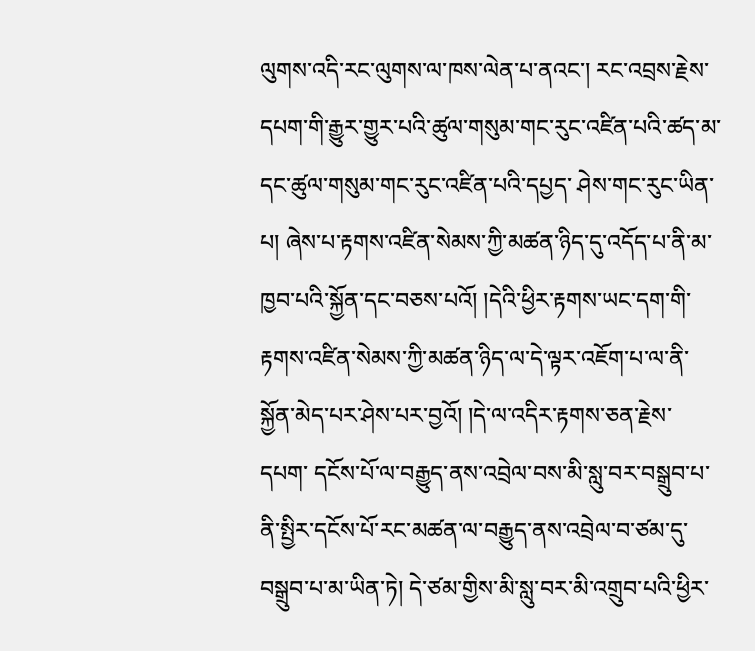ལུགས་འདི་རང་ལུགས་ལ་ཁས་ལེན་པ་ནའང་། རང་འབྲས་རྗེས་དཔག་གི་རྒྱུར་གྱུར་པའི་ཚུལ་གསུམ་གང་རུང་འཛིན་པའི་ཚད་མ་དང་ཚུལ་གསུམ་གང་རུང་འཛིན་པའི་དཔྱད་ ཤེས་གང་རུང་ཡིན་པ། ཞེས་པ་རྟགས་འཛིན་སེམས་ཀྱི་མཚན་ཉིད་དུ་འདོད་པ་ནི་མ་ཁྱབ་པའི་སྐྱོན་དང་བཅས་པའོ། །དེའི་ཕྱིར་རྟགས་ཡང་དག་གི་རྟགས་འཛིན་སེམས་ཀྱི་མཚན་ཉིད་ལ་དེ་ལྟར་འཇོག་པ་ལ་ནི་སྐྱོན་མེད་པར་ཤེས་པར་བྱའོ། །དེ་ལ་འདིར་རྟགས་ཅན་རྗེས་དཔག་ དངོས་པོ་ལ་བརྒྱུད་ནས་འབྲེལ་བས་མི་སླུ་བར་བསྒྲུབ་པ་ནི་སྤྱིར་དངོས་པོ་རང་མཚན་ལ་བརྒྱུད་ནས་འབྲེལ་བ་ཙམ་དུ་བསྒྲུབ་པ་མ་ཡིན་ཏེ། དེ་ཙམ་གྱིས་མི་སླུ་བར་མི་འགྲུབ་པའི་ཕྱིར་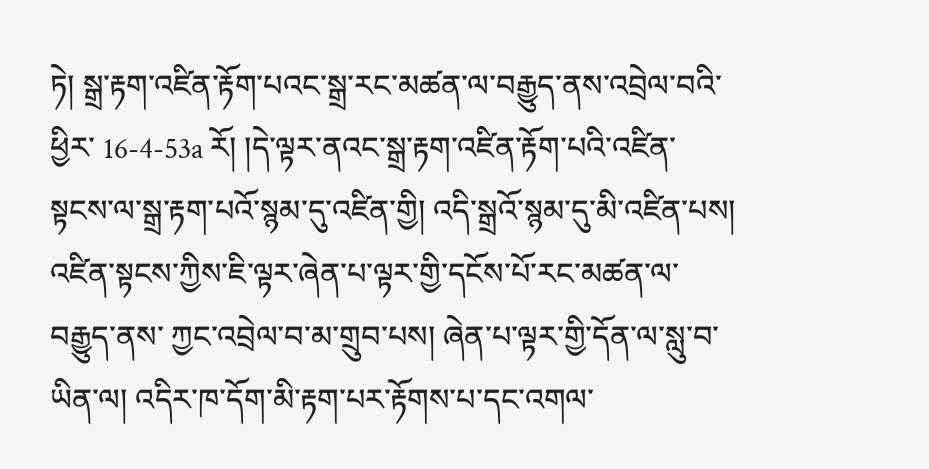ཏེ། སྒྲ་རྟག་འཛིན་རྟོག་པའང་སྒྲ་རང་མཚན་ལ་བརྒྱུད་ནས་འབྲེལ་བའི་ཕྱིར་ 16-4-53a རོ། །དེ་ལྟར་ནའང་སྒྲ་རྟག་འཛིན་རྟོག་པའི་འཛིན་སྟངས་ལ་སྒྲ་རྟག་པའོ་སྙམ་དུ་འཛིན་གྱི། འདི་སྒྲའོ་སྙམ་དུ་མི་འཛིན་པས། འཛིན་སྟངས་ཀྱིས་ཇི་ལྟར་ཞེན་པ་ལྟར་གྱི་དངོས་པོ་རང་མཚན་ལ་བརྒྱུད་ནས་ ཀྱང་འབྲེལ་བ་མ་གྲུབ་པས། ཞེན་པ་ལྟར་གྱི་དོན་ལ་སླུ་བ་ཡིན་ལ། འདིར་ཁ་དོག་མི་རྟག་པར་རྟོགས་པ་དང་འགལ་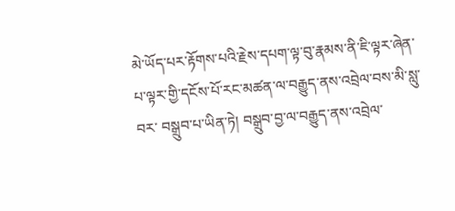མེ་ཡོད་པར་རྟོགས་པའི་རྗེས་དཔག་ལྟ་བུ་རྣམས་ནི་ཇི་ལྟར་ཞེན་པ་ལྟར་གྱི་དངོས་པོ་རང་མཚན་ལ་བརྒྱུད་ནས་འབྲེལ་བས་མི་སླུ་བར་ བསྒྲུབ་པ་ཡིན་ཏེ། བསྒྲུབ་བྱ་ལ་བརྒྱུད་ནས་འབྲེལ་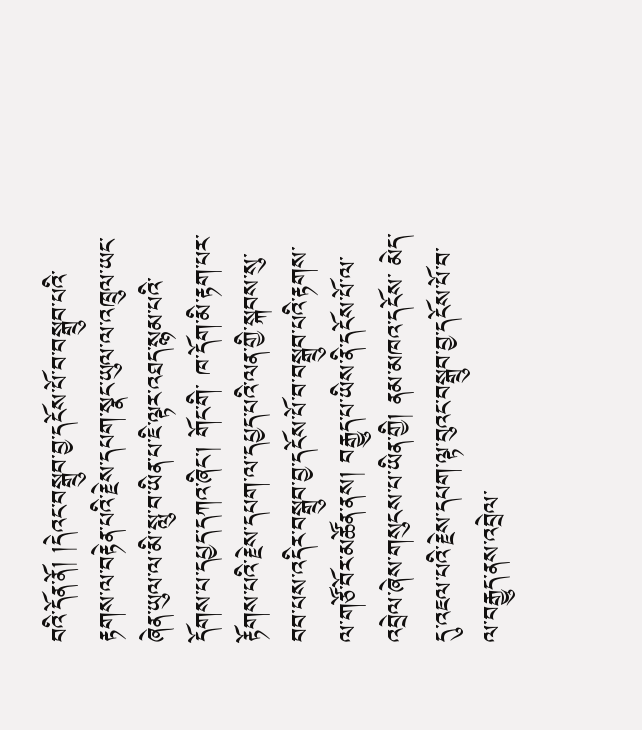བའི་དོན་ནོ། །དེའང་བསྒྲུབ་བྱ་དངོས་པོ་བ་བསྒྲུབ་པའི་རྟགས་ལ་བརྟེན་པའི་རྗེས་དཔག་སྣང་ཡུལ་ལ་འཁྲུལ་ཡང་ཞེན་ཡུལ་ལ་མི་སླུ་བ་ཡིན་པ་ཇི་ལྟར་འཐད་སྙམ་པའི་དོགས་པ་དཔྱད་དཀའ་ཞིང་། གོང་གི་ ཁ་དོག་མི་རྟག་པར་རྟོགས་པའི་རྗེས་དཔག་ལ་དཔྱད་པའི་ལན་གྱི་སྐབས་སུ་བབ་པས་འདིར་བསྒྲུབ་བྱ་དངོས་པོ་བ་བསྒྲུབ་པའི་རྟགས་ལ་གཙོ་བོར་མཚོན་ནས། བརྒྱུད་པ་ཡིས་ནི་དངོས་པོ་ལ་འབྲེལ་ཞེས་གསུངས་པ་ཡིན་གྱི། ནམ་མཁའ་དངོས་ མེད་དུ་འཇལ་པའི་རྗེས་དཔག་ལྟ་བུའང་བསྒྲུབ་བྱ་དངོས་པོ་བ་ལ་བརྒྱུད་ནས་འབྲེལ་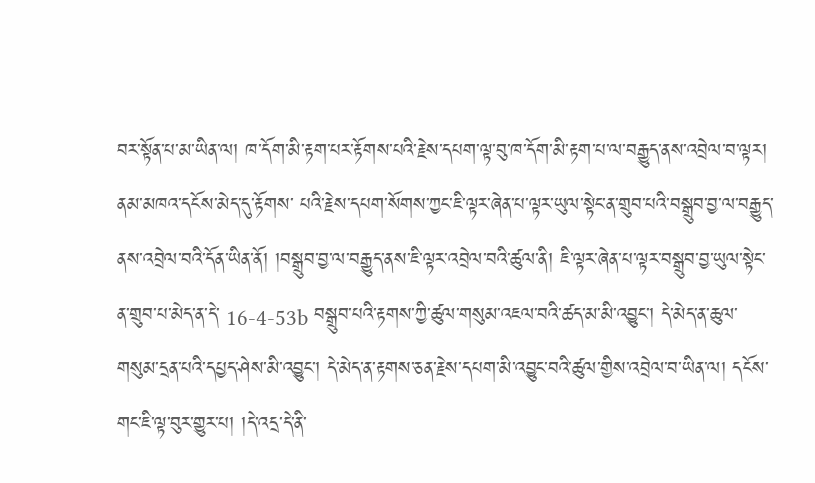བར་སྟོན་པ་མ་ཡིན་ལ། ཁ་དོག་མི་རྟག་པར་རྟོགས་པའི་རྗེས་དཔག་ལྟ་བུ་ཁ་དོག་མི་རྟག་པ་ལ་བརྒྱུད་ནས་འབྲེལ་བ་ལྟར། ནམ་མཁའ་དངོས་མེད་དུ་རྟོགས་ པའི་རྗེས་དཔག་སོགས་ཀྱང་ཇི་ལྟར་ཞེན་པ་ལྟར་ཡུལ་སྟེང་ན་གྲུབ་པའི་བསྒྲུབ་བྱ་ལ་བརྒྱུད་ནས་འབྲེལ་བའི་དོན་ཡིན་ནོ། །བསྒྲུབ་བྱ་ལ་བརྒྱུད་ནས་ཇི་ལྟར་འབྲེལ་བའི་ཚུལ་ནི། ཇི་ལྟར་ཞེན་པ་ལྟར་བསྒྲུབ་བྱ་ཡུལ་སྟེང་ན་གྲུབ་པ་མེད་ན་དེ་ 16-4-53b བསྒྲུབ་པའི་རྟགས་ཀྱི་ཚུལ་གསུམ་འཇལ་བའི་ཚད་མ་མི་འབྱུང་། དེ་མེད་ན་ཆུལ་གསུམ་དྲན་པའི་དཔྱད་ཤེས་མི་འབྱུང་། དེ་མེད་ན་རྟགས་ཅན་རྗེས་དཔག་མི་འབྱུང་བའི་ཚུལ་གྱིས་འབྲེལ་བ་ཡིན་ལ། དངོས་གང་ཇི་ལྟ་བུར་གྱུར་པ། །དེ་འདྲ་དེ་ནི་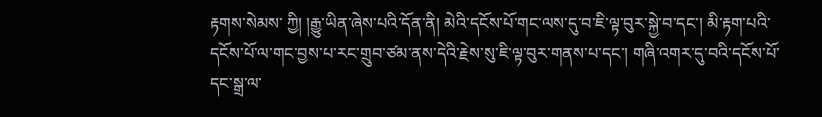རྟགས་སེམས་ ཀྱི། །རྒྱུ་ཡིན་ཞེས་པའི་དོན་ནི། མེའི་དངོས་པོ་གང་ལས་དུ་བ་ཇི་ལྟ་བུར་སྐྱེ་བ་དང་། མི་རྟག་པའི་དངོས་པོ་ལ་གང་བྱས་པ་རང་གྲུབ་ཙམ་ནས་དེའི་རྗེས་སུ་ཇི་ལྟ་བུར་གནས་པ་དང་། གཞི་འགར་དུ་བའི་དངོས་པོ་དང་སྒྲ་ལ་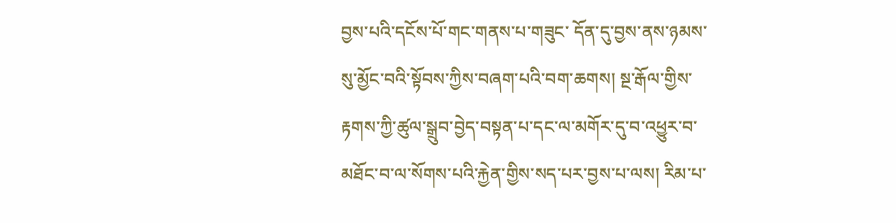བྱས་པའི་དངོས་པོ་གང་གནས་པ་གཟུང་ དོན་དུ་བྱས་ནས་ཉམས་སུ་མྱོང་བའི་སྟོབས་ཀྱིས་བཞག་པའི་བག་ཆགས། སྔ་རྒོལ་གྱིས་རྟགས་ཀྱི་ཚུལ་སྒྲུབ་བྱེད་བསྟན་པ་དང་ལ་མགོར་དུ་བ་འཕྱུར་བ་མཐོང་བ་ལ་སོགས་པའི་རྐྱེན་གྱིས་སད་པར་བྱས་པ་ལས། རིམ་པ་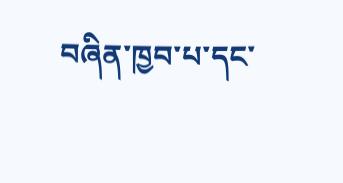བཞིན་ཁྱབ་པ་དང་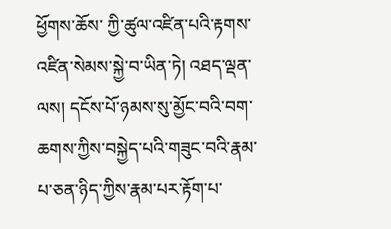ཕྱོགས་ཆོས་ ཀྱི་ཚུལ་འཛིན་པའི་རྟགས་འཛིན་སེམས་སྐྱེ་བ་ཡིན་ཏེ། འཐད་ལྡན་ལས། དངོས་པོ་ཉམས་སུ་མྱོང་བའི་བག་ཆགས་ཀྱིས་བསྐྱེད་པའི་གཟུང་བའི་རྣམ་པ་ཅན་ཉིད་ཀྱིས་རྣམ་པར་རྟོག་པ་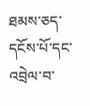ཐམས་ཅད་དངོས་པོ་དང་འབྲེལ་བ་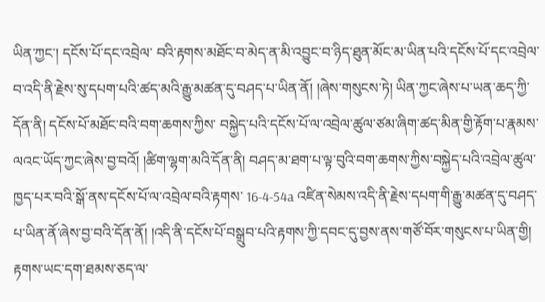ཡིན་ཀྱང་། དངོས་པོ་དང་འབྲེལ་ བའི་རྟགས་མཐོང་བ་མེད་ན་མི་འབྱུང་བ་ཉིད་ཐུན་མོང་མ་ཡིན་པའི་དངོས་པོ་དང་འབྲེལ་བ་འདི་ནི་རྗེས་སུ་དཔག་པའི་ཚད་མའི་རྒྱུ་མཚན་དུ་བཤད་པ་ཡིན་ནོ། །ཞེས་གསུངས་ཏེ། ཡིན་ཀྱང་ཞེས་པ་ཡན་ཆད་ཀྱི་དོན་ནི། དངོས་པོ་མཐོང་བའི་བག་ཆགས་ཀྱིས་ བསྐྱེད་པའི་དངོས་པོ་ལ་འབྲེལ་ཚུལ་ཙམ་ཞིག་ཚད་མིན་གྱི་རྟོག་པ་རྣམས་ལའང་ཡོད་ཀྱང་ཞེས་བྱ་བའོ། །ཚིག་ལྷག་མའི་དོན་ནི། བཤད་མ་ཐག་པ་ལྟ་བུའི་བག་ཆགས་ཀྱིས་བསྐྱེད་པའི་འབྲེལ་ཚུལ་ཁྱད་པར་བའི་སྒོ་ནས་དངོས་པོ་ལ་འབྲེལ་བའི་རྟགས་ 16-4-54a འཛིན་སེམས་འདི་ནི་རྗེས་དཔག་གི་རྒྱུ་མཚན་དུ་བཤད་པ་ཡིན་ནོ་ཞེས་བྱ་བའི་དོན་ནོ། །འདི་ནི་དངོས་པོ་བསྒྲུབ་པའི་རྟགས་ཀྱི་དབང་དུ་བྱས་ནས་གཙོ་བོར་གསུངས་པ་ཡིན་གྱི། རྟགས་ཡང་དག་ཐམས་ཅད་ལ་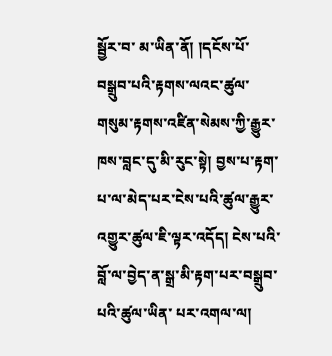སྦྱོར་བ་ མ་ཡིན་ནོ། །དངོས་པོ་བསྒྲུབ་པའི་རྟགས་ལའང་ཚུལ་གསུམ་རྟགས་འཛིན་སེམས་ཀྱི་རྒྱུར་ཁས་བླང་དུ་མི་རུང་སྟེ། བྱས་པ་རྟག་པ་ལ་མེད་པར་ངེས་པའི་ཚུལ་རྒྱུར་འགྱུར་ཚུལ་ཇི་ལྟར་འདོད། ངེས་པའི་བློ་ལ་བྱེད་ན་སྒྲ་མི་རྟག་པར་བསྒྲུབ་པའི་ཚུལ་ཡིན་ པར་འགལ་ལ།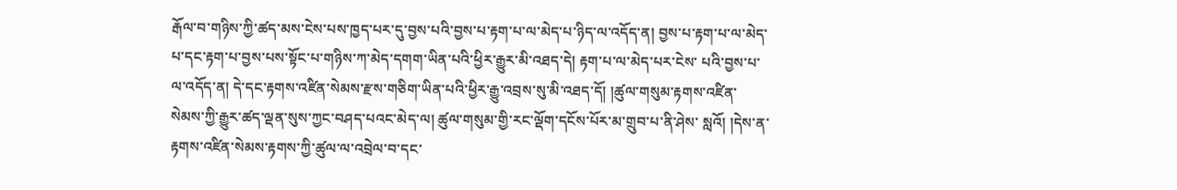རྒོལ་བ་གཉིས་ཀྱི་ཚད་མས་ངེས་པས་ཁྱད་པར་དུ་བྱས་པའི་བྱས་པ་རྟག་པ་ལ་མེད་པ་ཉིད་ལ་འདོད་ན། བྱས་པ་རྟག་པ་ལ་མེད་པ་དང་རྟག་པ་བྱས་པས་སྟོང་པ་གཉིས་ཀ་མེད་དགག་ཡིན་པའི་ཕྱིར་རྒྱུར་མི་འཐད་དེ། རྟག་པ་ལ་མེད་པར་ངེས་ པའི་བྱས་པ་ལ་འདོད་ན། དེ་དང་རྟགས་འཛིན་སེམས་རྫས་གཅིག་ཡིན་པའི་ཕྱིར་རྒྱུ་འབྲས་སུ་མི་འཐད་དོ། །ཚུལ་གསུམ་རྟགས་འཛིན་སེམས་ཀྱི་རྒྱུར་ཚད་ལྡན་སུས་ཀྱང་བཤད་པའང་མེད་ལ། ཚུལ་གསུམ་གྱི་རང་ལྡོག་དངོས་པོར་མ་གྲུབ་པ་ནི་ཤེས་ སླའོ། །དེས་ན་རྟགས་འཛིན་སེམས་རྟགས་ཀྱི་ཚུལ་ལ་འབྲེལ་བ་དང་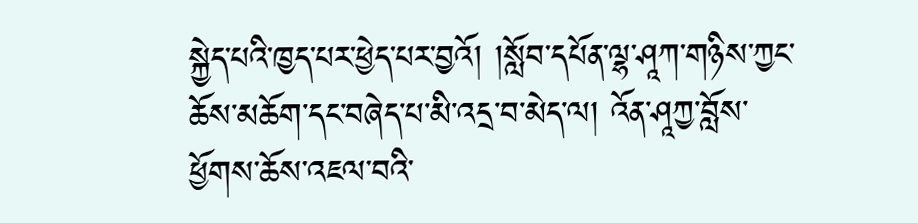སྐྱེད་པའི་ཁྱད་པར་ཕྱེད་པར་བྱའོ། །སློབ་དཔོན་ལྷ་ཤཱཀ་གཉིས་ཀྱང་ཆོས་མཆོག་དང་བཞེད་པ་མི་འདྲ་བ་མེད་ལ། འོན་ཤཱཀྱ་བློས་ཕྱོགས་ཆོས་འཇལ་བའི་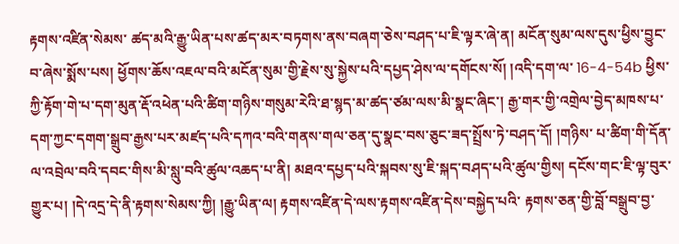རྟགས་འཛིན་སེམས་ ཚད་མའི་རྒྱུ་ཡིན་པས་ཚད་མར་བཏགས་ནས་བཞག་ཅེས་བཤད་པ་ཇི་ལྟར་ཞེ་ན། མངོན་སུམ་ལས་དུས་ཕྱིས་བྱུང་བ་ཞེས་སྨོས་པས། ཕྱོགས་ཆོས་འཇལ་བའི་མངོན་སུམ་གྱི་རྗེས་སུ་སྐྱེས་པའི་དཔྱད་ཤེས་ལ་དགོངས་སོ། །འདི་དག་ལ་ 16-4-54b ཕྱིས་ཀྱི་རྟོག་གེ་པ་དག་མུན་རྡོ་འཕེན་པའི་ཚིག་གཉིས་གསུམ་རེའི་ཐ་སྙད་མ་ཚད་ཙམ་ལས་མི་སྣང་ཞིང་། རྒྱ་གར་གྱི་འགྲེལ་བྱེད་མཁས་པ་དག་ཀྱང་དགག་སྒྲུབ་རྒྱས་པར་མཛད་པའི་དཀའ་བའི་གནས་གལ་ཅན་དུ་སྣང་བས་ཅུང་ཟད་སྤྲོས་ཏེ་བཤད་དོ། །གཉིས་ པ་ཚིག་གི་དོན་ལ་འབྲེལ་བའི་དབང་གིས་མི་སླུ་བའི་ཚུལ་འཆད་པ་ནི། མཐའ་དཔྱད་པའི་སྐབས་སུ་ཇི་སྐད་བཤད་པའི་ཚུལ་གྱིས། དངོས་གང་ཇི་ལྟ་བུར་གྱུར་པ། །དེ་འདྲ་དེ་ནི་རྟགས་སེམས་ཀྱི། །རྒྱུ་ཡིན་ལ། རྟགས་འཛིན་དེ་ལས་རྟགས་འཛིན་དེས་བསྐྱེད་པའི་ རྟགས་ཅན་གྱི་བློ་བསྒྲུབ་བྱ་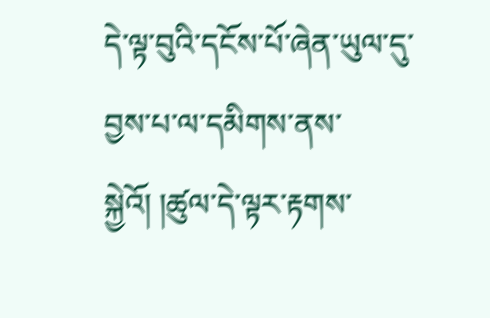དེ་ལྟ་བུའི་དངོས་པོ་ཞེན་ཡུལ་དུ་བྱས་པ་ལ་དམིགས་ནས་སྐྱེའོ། །ཚུལ་དེ་ལྟར་རྟགས་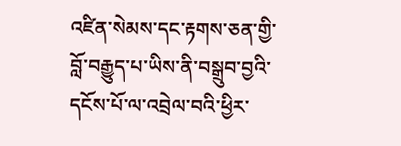འཛིན་སེམས་དང་རྟགས་ཅན་གྱི་བློ་བརྒྱུད་པ་ཡིས་ནི་བསྒྲུབ་བྱའི་དངོས་པོ་ལ་འབྲེལ་བའི་ཕྱིར་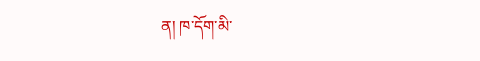ན། ཁ་དོག་མི་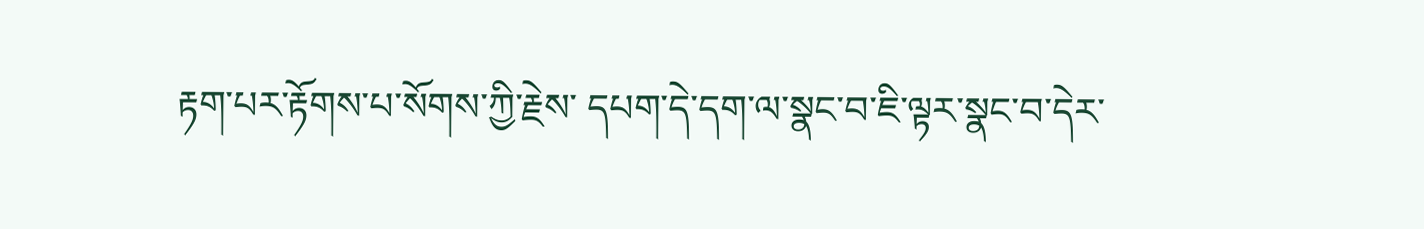རྟག་པར་རྟོགས་པ་སོགས་ཀྱི་རྗེས་ དཔག་དེ་དག་ལ་སྣང་བ་ཇི་ལྟར་སྣང་བ་དེར་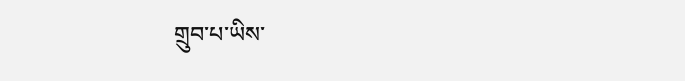གྲུབ་པ་ཡིས་